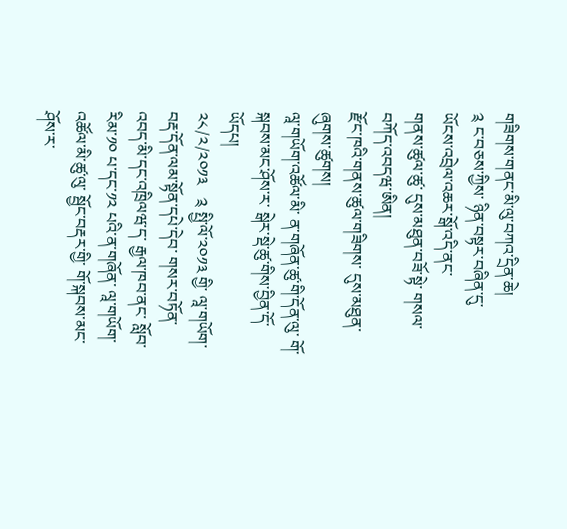གཟིགས་གནང་མི་ལུ་བཀའ་དྲིན་ཆེ།
༉ ང་བཅས་ཀྱིས་ ཉིན་བསྟར་བཞིན་དུ་
ཡོངས་འབྲེལ་འཆར་སྒོ་འདི་ནང་
གནས་ཚུལ་ཚུ་ དུས་མཐུན་བཟོ་སྟེ་ གསལ་བཀོད་འབདཝ་ཨིན།
རྫོང་ཁའི་གནས་ཚུལ་གཟིགས་ དུས་མཐུན་ཞུགས་ཚུགས།
ལཱ་གཡོག་འཚོལ་མི་ ན་གཞོན་ཚུ་གི་དོན་ལུ་ གོ་སྐབས་མང་ཤོས་ར་ སྒེར་སྡེ་ཚུ་གིས་བྱིན་དོ་ཡོདཔ།
༢༨/༢/༢༠༡༣   ༉ སྤྱི་ལོ་༢༠༡༣ གྱི་ ལཱ་གཡོག་བརྡ་དོན་ལམ་སྟོན་དཔེ་དེབ་ གསར་བཏོན་འབད་མི་དང་འཁྲིལཝ་ད་ རྒྱལ་ཁབ་ནང་ སློབ་རིམ་༡༠ པ་དང་༡༢ པའི་ན་གཞོན་ ལཱ་གཡོག་འཚོལ་མི་ཚུ་ལུ་ སྦྱོང་བརྡར་གྱི་ གོ་སྐབས་མང་ཤོས་ར་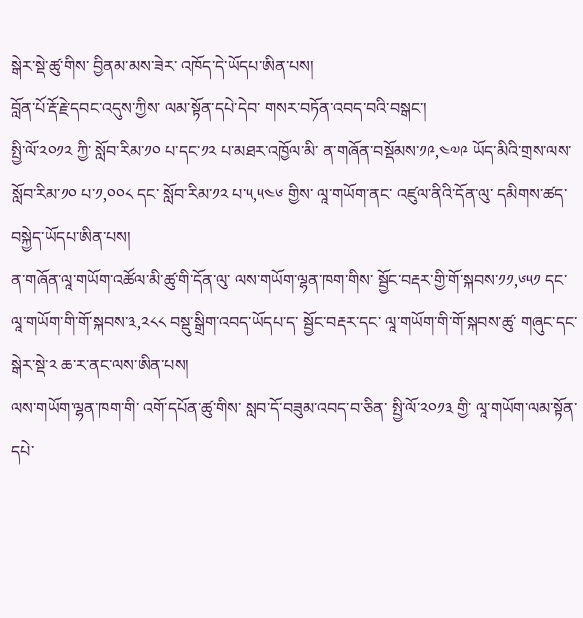སྒེར་སྡེ་ཚུ་གིས་ བྱིནམ་མས་ཟེར་ འཁོད་དེ་ཡོདཔ་ཨིན་པས།
བློན་པོ་རྡོ་རྗེ་དབང་འདུས་ཀྱིས་ ལམ་སྟོན་དཔེ་དེབ་ གསར་བཏོན་འབད་བའི་བསྒང་།
སྤྱི་ལོ་༢༠༡༢ ཀྱི་ སློབ་རིམ་༡༠ པ་དང་༡༢ པ་མཐར་འཁྱོལ་མི་ ན་གཞོན་བསྡོམས་༡༩,༤༧༩ ཡོད་མིའི་གྲས་ལས་ སློབ་རིམ་༡༠ པ་༡,༠༠༨ དང་ སློབ་རིམ་༡༢ པ་༥,༥༤༦ གྱིས་ ལཱ་གཡོག་ནང་ འཛུལ་ནིའི་དོན་ལུ་ དམིགས་ཚད་བསྐྱེད་ཡོདཔ་ཨིན་པས།
ན་གཞོན་ལཱ་གཡོག་འཚོལ་མི་ཚུ་གི་དོན་ལུ་ ལས་གཡོག་ལྷན་ཁག་གིས་ སྦྱོང་བརྡར་གྱི་གོ་སྐབས་༡༡,༦༥༡ དང་ ལཱ་གཡོག་གི་གོ་སྐབས་༣,༢༨༨ བསྡུ་སྒྲིག་འབད་ཡོདཔ་ད་ སྦྱོང་བརྡར་དང་ ལཱ་གཡོག་གི་གོ་སྐབས་ཚུ་ གཞུང་དང་སྒེར་སྡེ་༢ ཆ་ར་ནང་ལས་ཨིན་པས།
ལས་གཡོག་ལྷན་ཁག་གི་ འགོ་དཔོན་ཚུ་གིས་ སླབ་དོ་བཟུམ་འབད་བ་ཅིན་ སྤྱི་ལོ་༢༠༡༣ གྱི་ ལཱ་གཡོག་ལམ་སྟོན་དཔེ་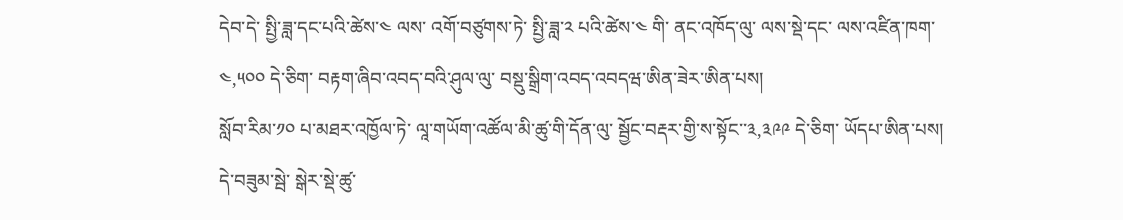དེབ་དེ་ སྤྱི་ཟླ་དང་པའི་ཚེས་༤ ལས་ འགོ་བཙུགས་ཏེ་ སྤྱི་ཟླ་༢ པའི་ཚེས་༤ གི་ ནང་འཁོད་ལུ་ ལས་སྡེ་དང་ ལས་འཛིན་ཁག་༤,༥༠༠ དེ་ཅིག་ བརྟག་ཞིབ་འབད་བའི་ཤུལ་ལུ་ བསྡུ་སྒྲིག་འབད་འབདཝ་ཨིན་ཟེར་ཨིན་པས།
སློབ་རིམ་༡༠ པ་མཐར་འཁྱོལ་ཏེ་ ལཱ་གཡོག་འཚོལ་མི་ཚུ་གི་དོན་ལུ་ སྦྱོང་བརྡར་གྱི་ས་སྟོང་་༣,༣༩༩ དེ་ཅིག་ ཡོདཔ་ཨིན་པས།
དེ་བཟུམ་སྦེ་ སྒེར་སྡེ་ཚུ་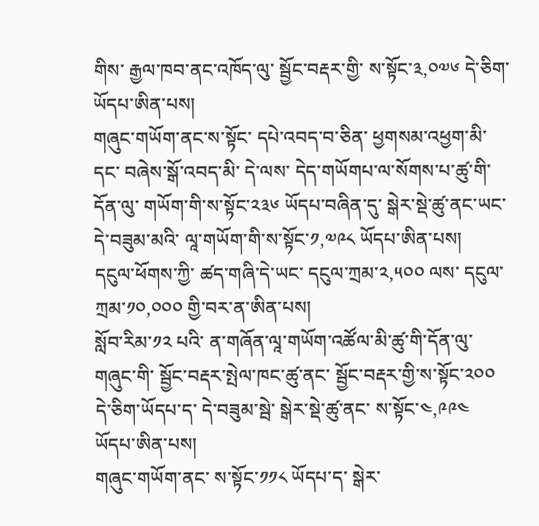གིས་ རྒྱལ་ཁབ་ནང་འཁོད་ལུ་ སྦྱོང་བརྡར་གྱི་ ས་སྟོང་༣,༠༧༦ དེ་ཅིག་ ཡོདཔ་ཨིན་པས།
གཞུང་གཡོག་ནང་ས་སྟོང་ དཔེ་འབད་བ་ཅིན་ ཕྱགསམ་འཕྱག་མི་དང་ བཞེས་སྒོ་འབད་མི་ དེ་ལས་ དེད་གཡོགཔ་ལ་སོགས་པ་ཚུ་གི་དོན་ལུ་ གཡོག་གི་ས་སྟོང་༢༣༦ ཡོདཔ་བཞིན་དུ་ སྒེར་སྡེ་ཚུ་ནང་ཡང་ དེ་བཟུམ་མའི་ ལཱ་གཡོག་གི་ས་སྟོང་༡,༧༩༨ ཡོདཔ་ཨིན་པས།
དངུལ་ཕོགས་ཀྱི་ ཚད་གཞི་དེ་ཡང་ དངུལ་ཀྲམ་༢,༥༠༠ ལས་ དངུལ་ཀྲམ་༡༠,༠༠༠ གྱི་བར་ན་ཨིན་པས།
སློབ་རིམ་༡༢ པའི་ ན་གཞོན་ལཱ་གཡོག་འཚོལ་མི་ཚུ་གི་དོན་ལུ་ གཞུང་གི་ སྦྱོང་བརྡར་སྤེལ་ཁང་ཚུ་ནང་ སྦྱོང་བརྡར་གྱི་ས་སྟོང་༢༠༠ དེ་ཅིག་ཡོདཔ་ད་ དེ་བཟུམ་སྦེ་ སྒེར་སྡེ་ཚུ་ནང་ ས་སྟོང་༤,༩༩༤ ཡོདཔ་ཨིན་པས།
གཞུང་གཡོག་ནང་ ས་སྟོང་༡༡༨ ཡོདཔ་ད་ སྒེར་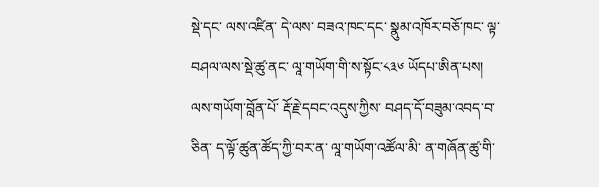སྡེ་དང་ ལས་འཛིན་ དེ་ལས་ བཟའ་ཁང་དང་ སྣུམ་འཁོར་བཅོ་ཁང་ ལྟ་བཤལ་ལས་སྡེ་ཚུ་ནང་ ལཱ་གཡོག་གི་ས་སྟོང་༨༣༦ ཡོདཔ་ཨིན་པས།
ལས་གཡོག་བློན་པོ་ རྡོ་རྗེ་དབང་འདུས་ཀྱིས་ བཤད་དོ་བཟུམ་འབད་བ་ཅིན་ ད་ལྟོ་ཚུན་ཚོད་ཀྱི་བར་ན་ ལཱ་གཡོག་འཚོལ་མི་ ན་གཞོན་ཚུ་གི་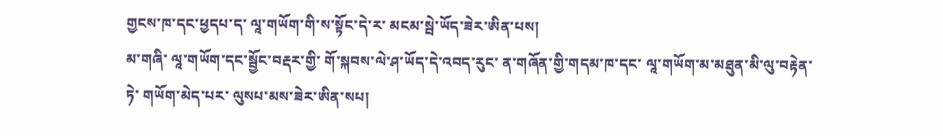གྱངས་ཁ་དང་ཕྱདཔ་ད་ ལཱ་གཡོག་གི་ས་སྟོང་དེ་ར་ མངམ་སྦེ་ཡོད་ཟེར་ཨིན་པས།
མ་གཞི་ ལཱ་གཡོག་དང་སྦྱོང་བརྡར་གྱི་ གོ་སྐབས་ལེ་ཤ་ཡོད་དེ་འབད་རུང་ ན་གཞོན་གྱི་གདམ་ཁ་དང་ ལཱ་གཡོག་མ་མཐུན་མི་ལུ་བརྟེན་ཏེ་ གཡོག་མེད་པར་ ལུསཔ་མས་ཟེར་ཨིན་སཔ།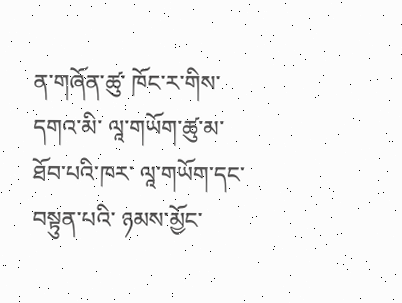ན་གཞོན་ཚུ་ ཁོང་ར་གིས་དགའ་མི་ ལཱ་གཡོག་ཚུ་མ་ཐོབ་པའི་ཁར་ ལཱ་གཡོག་དང་བསྟུན་པའི་ ཉམས་མྱོང་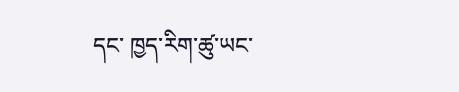དང་ ཁྱད་རིག་ཚུ་ཡང་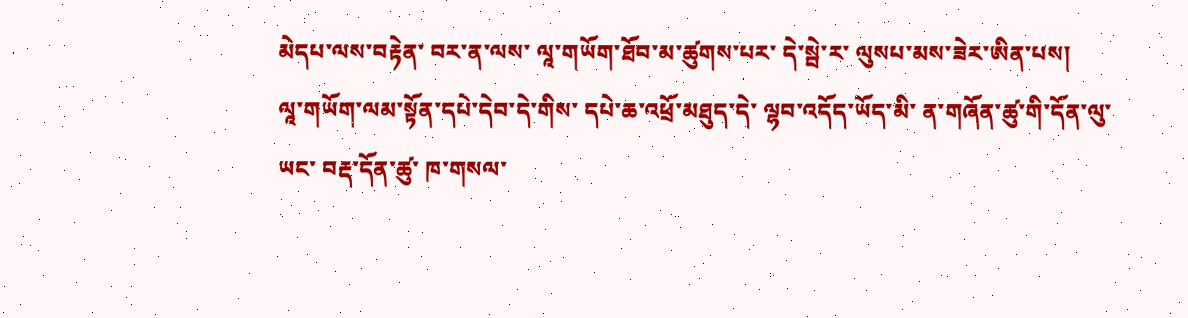མེདཔ་ལས་བརྟེན་ བར་ན་ལས་ ལཱ་གཡོག་ཐོབ་མ་ཚུགས་པར་ དེ་སྦེ་ར་ ལུསཔ་མས་ཟེར་ཨིན་པས།
ལཱ་གཡོག་ལམ་སྟོན་དཔེ་དེབ་དེ་གིས་ དཔེ་ཆ་འཕྲོ་མཐུད་དེ་ ལྷབ་འདོད་ཡོད་མི་ ན་གཞོན་ཚུ་གི་དོན་ལུ་ཡང་ བརྡ་དོན་ཚུ་ ཁ་གསལ་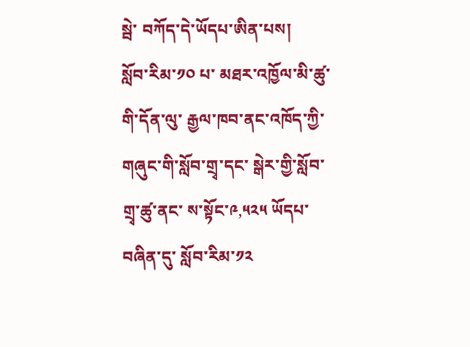སྦེ་ བཀོད་དེ་ཡོདཔ་ཨིན་པས།
སློབ་རིམ་༡༠ པ་ མཐར་འཁྱོལ་མི་ཚུ་གི་དོན་ལུ་ རྒྱལ་ཁབ་ནང་འཁོད་ཀྱི་ གཞུང་གི་སློབ་གྲྭ་དང་ སྒེར་གྱི་སློབ་གྲྭ་ཚུ་ནང་ ས་སྟོང་༩,༥༢༥ ཡོདཔ་བཞིན་དུ་ སློབ་རིམ་༡༢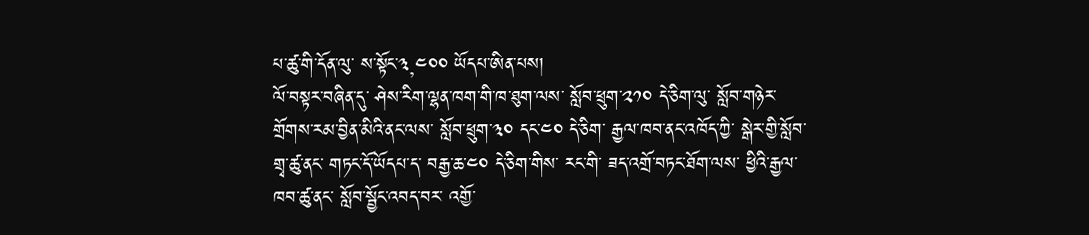པ་ཚུ་གི་དོན་ལུ་ ས་སྟོང་༣,༤༠༠ ཡོདཔ་ཨིན་པས།
ལོ་བསྟར་བཞིན་དུ་ ཤེས་རིག་ལྷན་ཁག་གི་ཁ་ཐུག་ལས་ སློབ་ཕྲུག་༢༡༠ དེ་ཅིག་ལུ་ སློབ་གཉེར་གྲོགས་རམ་བྱིན་མིའི་ནང་ལས་ སློབ་ཕྲུག་༣༠ དང་༤༠ དེ་ཅིག་ རྒྱལ་ཁབ་ནང་འཁོད་ཀྱི་ སྒེར་གྱི་སློབ་གྲྭ་ཚུ་ནང་ གཏང་དོ་ཡོདཔ་ད་ བརྒྱ་ཆ་༤༠ དེ་ཅིག་གིས་ རང་གི་ ཟད་འགྲོ་བཏང་ཐོག་ལས་ ཕྱིའི་རྒྱལ་ཁབ་ཚུ་ནང་ སློབ་སྦྱོང་འབད་བར་ འགྱོ་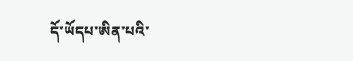དོ་ཡོདཔ་ཨིན་པའི་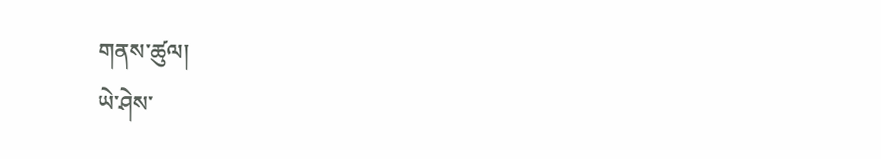གནས་ཚུལ།
ཡེ་ཤེས་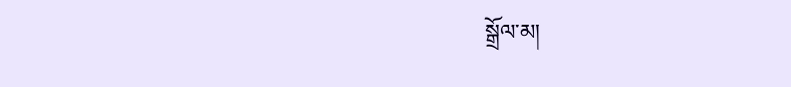སྒྲོལ་མ།